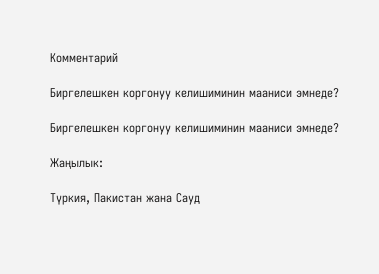Комментарий

Биргелешкен коргонуу келишиминин мааниси эмнеде?

Биргелешкен коргонуу келишиминин мааниси эмнеде?

Жаңылык:

Түркия, Пакистан жана Сауд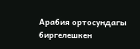Арабия ортосундагы биргелешкен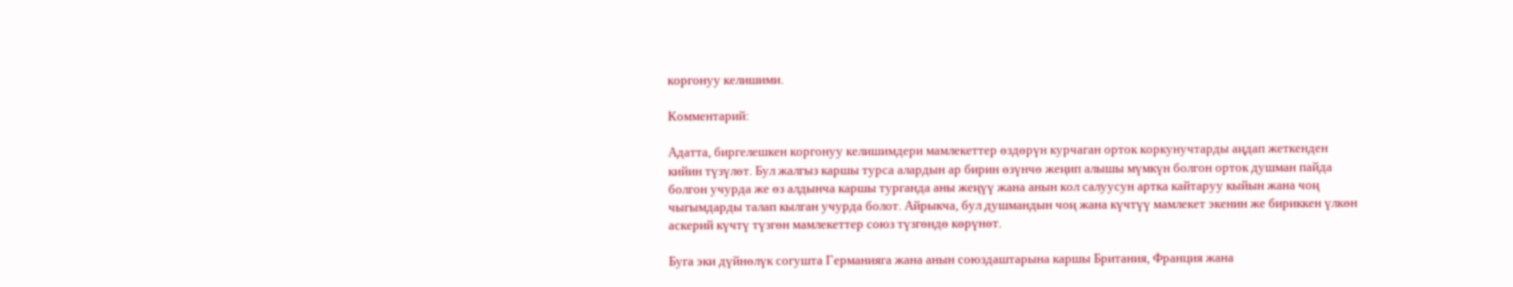коргонуу келишими.

Комментарий:

Адатта, биргелешкен коргонуу келишимдери мамлекеттер өздөрүн курчаган орток коркунучтарды аңдап жеткенден кийин түзүлөт. Бул жалгыз каршы турса алардын ар бирин өзүнчө жеңип алышы мүмкүн болгон орток душман пайда болгон учурда же өз алдынча каршы турганда аны жеңүү жана анын кол салуусун артка кайтаруу кыйын жана чоң чыгымдарды талап кылган учурда болот. Айрыкча, бул душмандын чоң жана күчтүү мамлекет экенин же бириккен үлкөн аскерий күчтү түзгөн мамлекеттер союз түзгөндө көрүнөт.

Буга эки дүйнөлүк согушта Германияга жана анын союздаштарына каршы Британия, Франция жана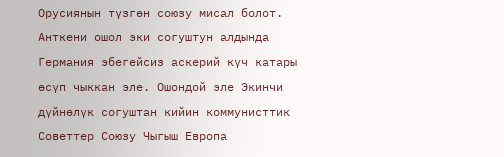Орусиянын түзгөн союзу мисал болот. Анткени ошол эки согуштун алдында Германия эбегейсиз аскерий күч катары өсүп чыккан эле. Ошондой эле Экинчи дүйнөлүк согуштан кийин коммунисттик Советтер Союзу Чыгыш Европа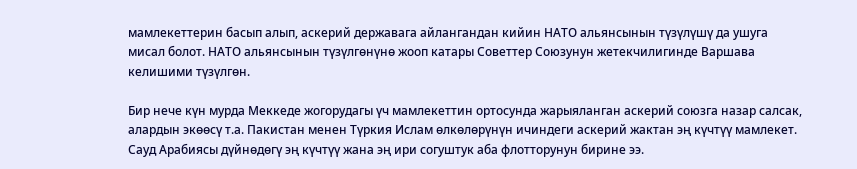мамлекеттерин басып алып, аскерий державага айлангандан кийин НАТО альянсынын түзүлүшү да ушуга мисал болот. НАТО альянсынын түзүлгөнүнө жооп катары Советтер Союзунун жетекчилигинде Варшава келишими түзүлгөн.

Бир нече күн мурда Меккеде жогорудагы үч мамлекеттин ортосунда жарыяланган аскерий союзга назар салсак, алардын экөөсү т.а. Пакистан менен Түркия Ислам өлкөлөрүнүн ичиндеги аскерий жактан эң күчтүү мамлекет. Сауд Арабиясы дүйнөдөгү эң күчтүү жана эң ири согуштук аба флотторунун бирине ээ.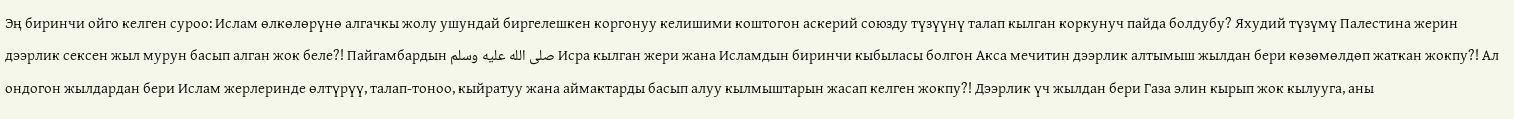Эң биринчи ойго келген суроо: Ислам өлкөлөрүнө алгачкы жолу ушундай биргелешкен коргонуу келишими коштогон аскерий союзду түзүүнү талап кылган коркунуч пайда болдубу? Яхудий түзүмү Палестина жерин дээрлик сексен жыл мурун басып алган жок беле?! Пайгамбардын صلى الله عليه وسلم Исра кылган жери жана Исламдын биринчи кыбыласы болгон Акса мечитин дээрлик алтымыш жылдан бери көзөмөлдөп жаткан жокпу?! Ал ондогон жылдардан бери Ислам жерлеринде өлтүрүү, талап-тоноо, кыйратуу жана аймактарды басып алуу кылмыштарын жасап келген жокпу?! Дээрлик үч жылдан бери Газа элин кырып жок кылууга, аны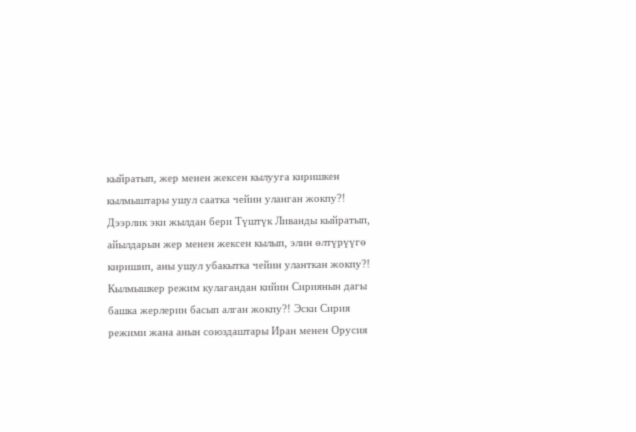кыйратып, жер менен жексен кылууга киришкен кылмыштары ушул саатка чейин уланган жокпу?! Дээрлик эки жылдан бери Түштүк Ливанды кыйратып, айылдарын жер менен жексен кылып, элин өлтүрүүгө киришип, аны ушул убакытка чейин уланткан жокпу?! Кылмышкер режим кулагандан кийин Сириянын дагы башка жерлерин басып алган жокпу?! Эски Сирия режими жана анын союздаштары Иран менен Орусия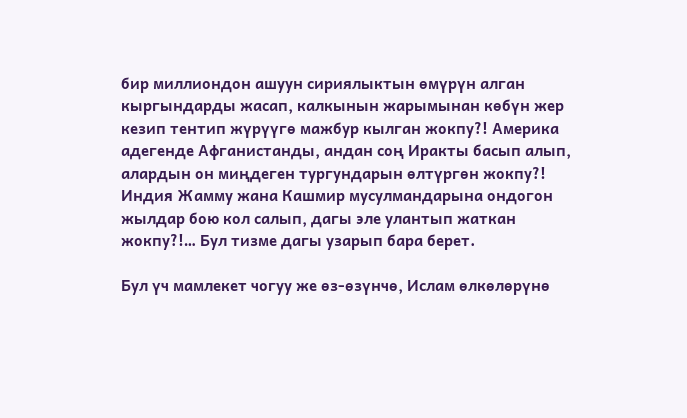бир миллиондон ашуун сириялыктын өмүрүн алган кыргындарды жасап, калкынын жарымынан көбүн жер кезип тентип жүрүүгө мажбур кылган жокпу?! Америка адегенде Афганистанды, андан соң Иракты басып алып, алардын он миңдеген тургундарын өлтүргөн жокпу?! Индия Жамму жана Кашмир мусулмандарына ондогон жылдар бою кол салып, дагы эле улантып жаткан жокпу?!… Бул тизме дагы узарып бара берет.

Бул үч мамлекет чогуу же өз-өзүнчө, Ислам өлкөлөрүнө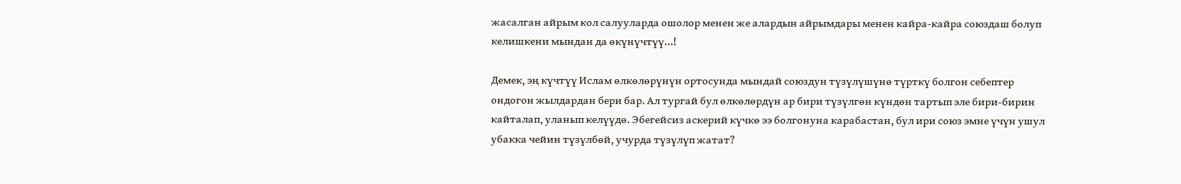жасалган айрым кол салууларда ошолор менен же алардын айрымдары менен кайра-кайра союздаш болуп келишкени мындан да өкүнүчтүү…!

Демек, эң күчтүү Ислам өлкөлөрүнүн ортосунда мындай союздун түзүлүшүнө түрткү болгон себептер ондогон жылдардан бери бар. Ал тургай бул өлкөлөрдүн ар бири түзүлгөн күндөн тартып эле бири-бирин кайталап, уланып келүүдө. Эбегейсиз аскерий күчкө ээ болгонуна карабастан, бул ири союз эмне үчүн ушул убакка чейин түзүлбөй, учурда түзүлүп жатат?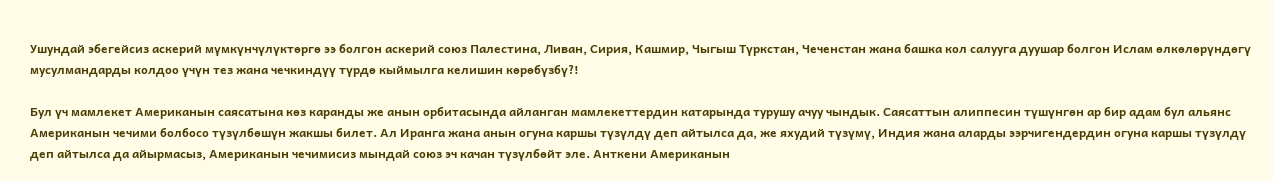Ушундай эбегейсиз аскерий мүмкүнчүлүктөргө ээ болгон аскерий союз Палестина, Ливан, Сирия, Кашмир, Чыгыш Түркстан, Чеченстан жана башка кол салууга дуушар болгон Ислам өлкөлөрүндөгү мусулмандарды колдоо үчүн тез жана чечкиндүү түрдө кыймылга келишин көрөбүзбү?!

Бул үч мамлекет Американын саясатына көз каранды же анын орбитасында айланган мамлекеттердин катарында турушу ачуу чындык. Саясаттын алиппесин түшүнгөн ар бир адам бул альянс Американын чечими болбосо түзүлбөшүн жакшы билет. Ал Иранга жана анын огуна каршы түзүлдү деп айтылса да, же яхудий түзүмү, Индия жана аларды ээрчигендердин огуна каршы түзүлдү деп айтылса да айырмасыз, Американын чечимисиз мындай союз эч качан түзүлбөйт эле. Анткени Американын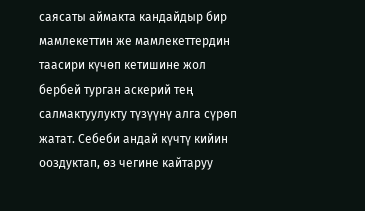саясаты аймакта кандайдыр бир мамлекеттин же мамлекеттердин таасири күчөп кетишине жол бербей турган аскерий тең салмактуулукту түзүүнү алга сүрөп жатат. Себеби андай күчтү кийин ооздуктап, өз чегине кайтаруу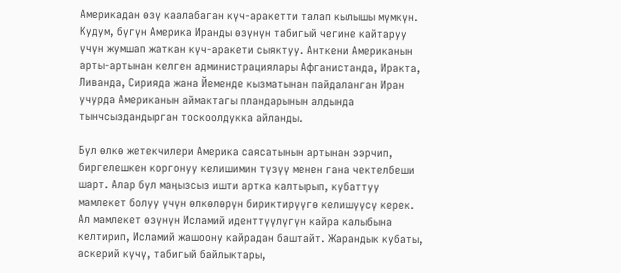Америкадан өзү каалабаган күч-аракетти талап кылышы мүмкүн. Кудум, бүгүн Америка Иранды өзүнүн табигый чегине кайтаруу үчүн жумшап жаткан күч-аракети сыяктуу. Анткени Американын арты-артынан келген администрациялары Афганистанда, Иракта, Ливанда, Сирияда жана Йеменде кызматынан пайдаланган Иран учурда Американын аймактагы пландарынын алдында тынчсыздандырган тоскоолдукка айланды.

Бул өлкө жетекчилери Америка саясатынын артынан ээрчип, биргелешкен коргонуу келишимин түзүү менен гана чектелбеши шарт. Алар бул маңызсыз ишти артка калтырып, кубаттуу мамлекет болуу үчүн өлкөлөрүн бириктирүүгө келишүүсү керек. Ал мамлекет өзүнүн Исламий иденттүүлүгүн кайра калыбына келтирип, Исламий жашоону кайрадан баштайт. Жарандык кубаты, аскерий күчү, табигый байлыктары,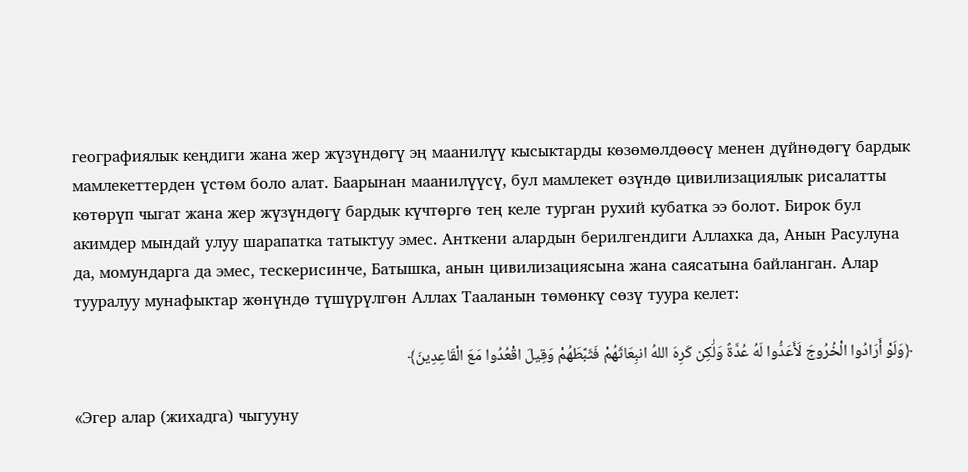географиялык кеңдиги жана жер жүзүндөгү эң маанилүү кысыктарды көзөмөлдөөсү менен дүйнөдөгү бардык мамлекеттерден үстөм боло алат. Баарынан маанилүүсү, бул мамлекет өзүндө цивилизациялык рисалатты көтөрүп чыгат жана жер жүзүндөгү бардык күчтөргө тең келе турган рухий кубатка ээ болот. Бирок бул акимдер мындай улуу шарапатка татыктуу эмес. Анткени алардын берилгендиги Аллахка да, Анын Расулуна да, момундарга да эмес, тескерисинче, Батышка, анын цивилизациясына жана саясатына байланган. Алар тууралуу мунафыктар жөнүндө түшүрүлгөн Аллах Тааланын төмөнкү сөзү туура келет:

﴿وَلَوْ أَرَادُوا الْخُرُوجَ لَأَعَدُّوا لَهُ عُدَّةً وَلَٰكِن كَرِهَ اللهُ انبِعَاثَهُمْ فَثَبَّطَهُمْ وَقِيلَ اقْعُدُوا مَعَ الْقَاعِدِينَ﴾

«Эгер алар (жихадга) чыгууну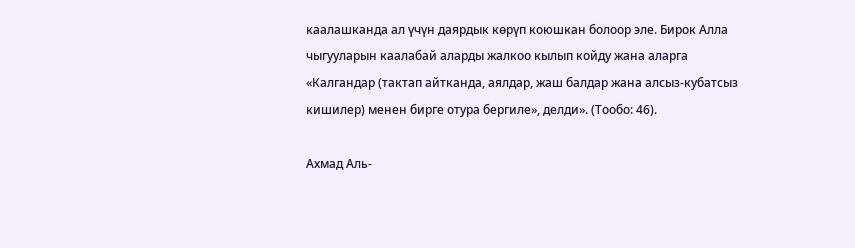каалашканда ал үчүн даярдык көрүп коюшкан болоор эле. Бирок Алла чыгууларын каалабай аларды жалкоо кылып койду жана аларга «Калгандар (тактап айтканда, аялдар, жаш балдар жана алсыз-кубатсыз кишилер) менен бирге отура бергиле», делди». (Тообо: 46).

Ахмад Аль-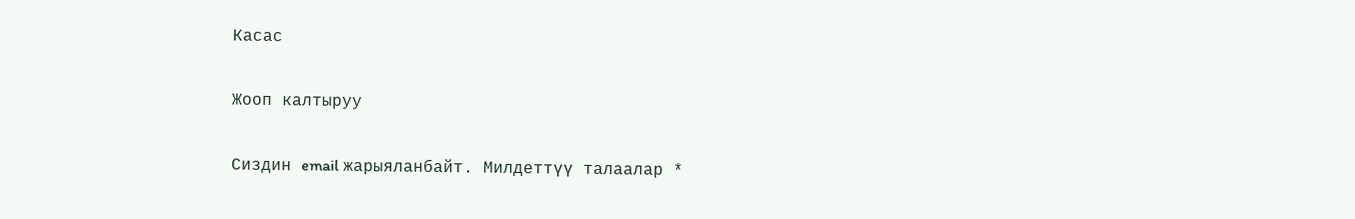Касас

Жооп калтыруу

Сиздин email жарыяланбайт. Милдеттүү талаалар *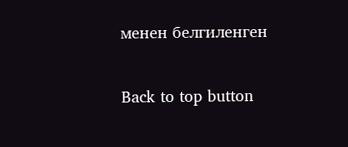менен белгиленген

Back to top button